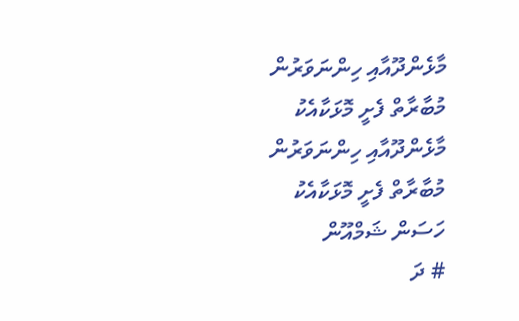މާޅެންދޫއާއި ހިންނަވަރުން މުބާރާތް ފެށީ މޮޅަކާއެކު
މާޅެންދޫއާއި ހިންނަވަރުން މުބާރާތް ފެށީ މޮޅަކާއެކު
ހަސަން ޝަމްއޫން
# ދަ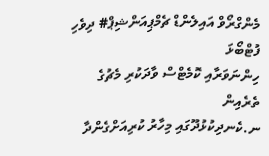މެންގްރޯވް އައިލެންޑް ޗެމްޕިއަންޝިޕް# ދިވެހި ފުޓްބޯޅަ
ހިންނަވަރާއި ކޮމެޓްސް ވާދަކުރި މެޗުގެ ތެރެއިން
ނ.ކެނދިކުޅުދޫގައި މިހާރު ކުރިއަށްގެންދާ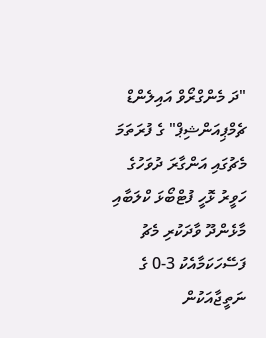"ދަ މެންގްރޯވް އައިލެންޑް ޗެމްޕިއަންޝިޕް" ގެ ފުރަތަމަ މެޗުގައި އަންގާރަ ދުވަހުގެ ހަވީރު ޅޮހީ ފުޓްބޯޅަ ކްލަބާއި މާޅެންދޫ ވާދަކުރި މެޗު ފަސޭހަކަމާއެކު 3-0 ގެ ނަތީޖާއަކުން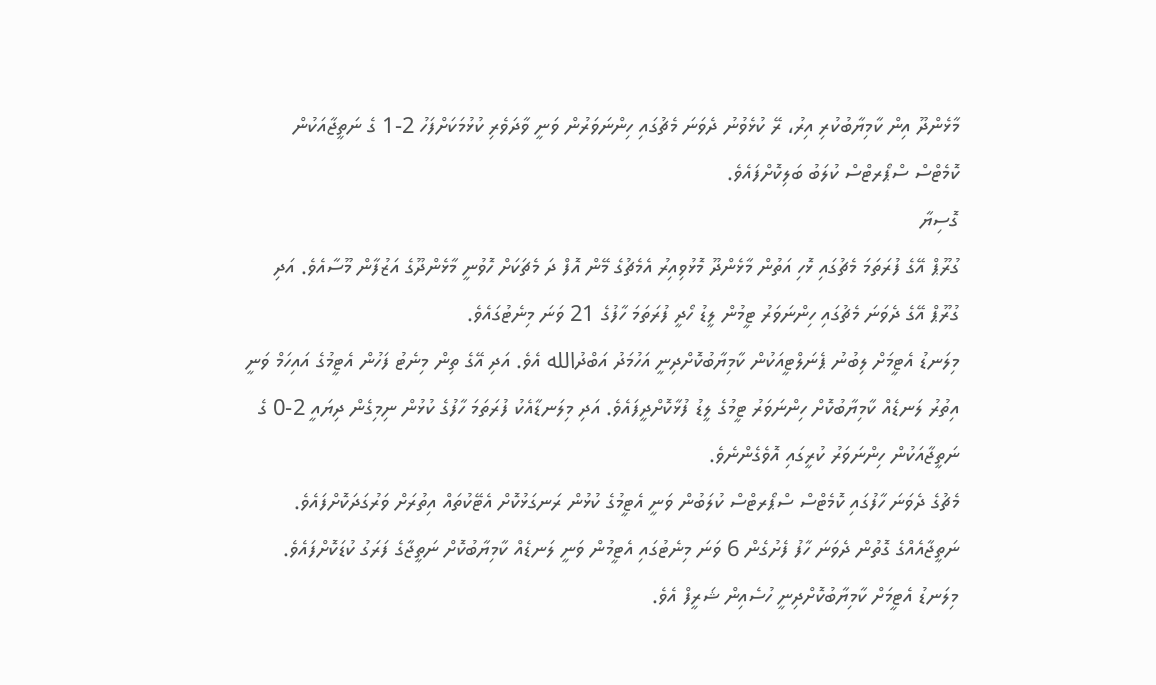މާޅެންދޫ އިން ކާމިޔާބުކުރި އިރު، ރޭ ކުޅެވުނު ދެވަނަ މެޗުގައި ހިންނަވަރުން ވަނީ ވާދަވެރި ކުޅުމަކަށްފަހު 2-1 ގެ ނަތީޖާއަކުން ކޮމެޓްސް ސްޕޯރޓްސް ކުލަބު ބަލިކޮށްފައެވެ.
ގޮސިޔާ
ގުރޫޕް އޭގެ ފުރަތަމަ މެޗުގައި ޅޮހި އަތުން މާޅެންދޫ މޮޅުވިއިރު އެމެޗުގެ މޭން އޮފް ދަ މެޗަކަށް ހޮވުނީ މާޅެންދޫގެ އަޒުފާން މޫސާއެވެ. އަދި ގުރޫޕް އޭގެ ދެވަނަ މެޗުގައި ހިންނަވަރު ޓީމުން ލީޑު ހޯދީ ފުރަތަމަ ހާފުގެ 21 ވަނަ މިނެޓުގައެވެ.
މިލަނޑު އެޓީމަށް ލިބުނު ޕެނަލްޓީއަކުން ކާމިޔާބުކޮށްދިނީ އަހުމަދު އަބްދުالله އެވެ. އަދި އޭގެ ތިން މިނެޓު ފަހުން އެޓީމުގެ އައިހަމް ވަނީ އިތުރު ލަނޑެއް ކާމިޔާބުކޮށް ހިންނަވަރު ޓީމުގެ ލީޑު ފުޅާކޮށްދީފައެވެ. އަދި މިލަނޑާއެކު ފުރަތަމަ ހާފުގެ ކުޅުން ނިމިގެން ދިޔައީ 2-0 ގެ ނަތީޖާއަކުން ހިންނަވަރު ކުރީގައި އޮވެގެންނެވެ.
މެޗުގެ ދެވަނަ ހާފުގައި ކޮމެޓްސް ސްޕޯރޓްސް ކުލަބުން ވަނީ އެޓީމުގެ ކުޅުން ރަނގަޅުކޮށް އެޓޭކުތައް އިތުރަށް ވަރުގަދަކޮށްފައެވެ. ނަތީޖާއެއްގެ ގޮތުން ދެވަނަ ހާފު ފެށުގެން 6 ވަނަ މިނެޓުގައި އެޓީމުން ވަނީ ލަނޑެއް ކާމިޔާބުކޮށް ނަތީޖާގެ ފަރަގު ކުޑަކޮށްފައެވެ. މިލަނޑު އެޓީމަށް ކާމިޔާބުކޮށްދިނީ ހުސެއިން ޝަރީފް އެވެ.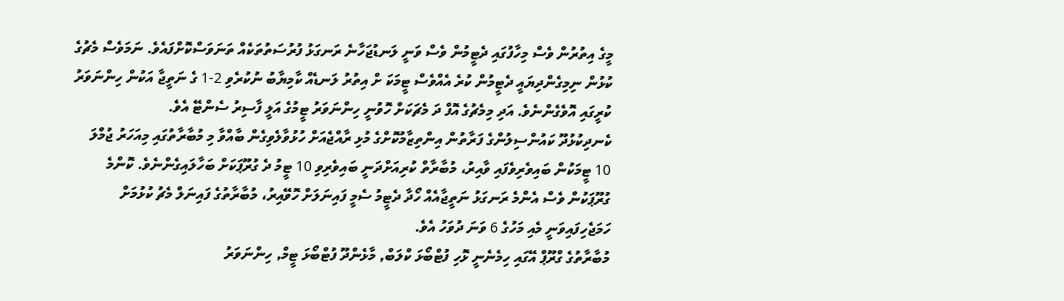މީގެ އިތުރުން ވެސް މިހާފުގައި ދެޓީމުން ވެސް ވަނީ ލަނޑުޖަހާނެ ރަނގަޅު ފުރުސަތުތަކެއް ތަނަވަސްކޮށްފައެވެ. ނަމަވެސް މެޗުގެ ކުޅުން ނިމިގެންދިޔައީ ދެޓީމުން ކުރެ އެއްވެސް ޓީމަކަ ށް އިތުރު ލަނޑެއް ކާމިޔާބު ނުކުރެވި 2-1 ގެ ނަތީޖާ އަކުން ހިންނަވަރު ކުރީގައި އޮވެގެންނެވެ. އަދި މިމެޗުގެ އޮފް ދަ މެޗަކަށް ހޮވުނީ ހިންނަވަރު ޓީމުގެ އަލީ ފާސިރު ސެންޓޭ އެވެ.
ކެނދިކުޅުދޫ ކައުންސިލުންގެ ފަރާތުން އިންތިޒާމުކޮށްގެ މުޅި ރާއްޖެއަށް ހުޅުވާލެވިގެން ބާއްވާ މި މުބާރާތުގައި މިއަހަރު ޖުމްލަ 10 ޓީމަކުން ބައިވެރިވެފައި ވާއިރު، މުބާރާތް ކުރިއަށްދަނީ ބައިވެރިވި 10 ޓީމު ދެ ގުރޫޕަކަށް ބަހާލައިގެންނެވެ. ކޮންމެ ގުރޫޕަކުން ވެސް އެންމެ ރަނގަޅު ނަތީޖާއެއް ހޯދާ ދެޓީމު ސެމީ ފައިނަލަށް ހޮވޭއިރު، މުބާރާތުގެ ފައިނަލް މެޗު ކުޅުމަށް ހަމަޖެހިފައިވަނީ މެއި މަހުގެ 6 ވަނަ ދުވަހު އެވެ.
މުބާރާތުގެ ގްރޫޕް އޭގައި ހިމެނެނީ ޅޮހި ފުޓްބޯޅަ ކްލަބް, މާޅެންދޫ ފުޓްބޯޅަ ޓީމް, ހިންނަވަރު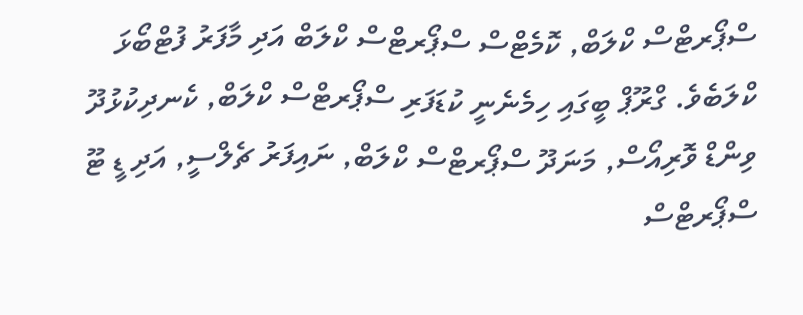ސްޕޯރޓްސް ކްލަބް, ކޮމެޓްސް ސްޕޯރޓްސް ކްލަބް އަދި މާފަރު ފުޓްބޯޅަ ކްލަބެވެ. ގްރޫޕް ބީގައި ހިމެނެނީ ކުޑަފަރި ސްޕޯރޓްސް ކްލަބް, ކެނދިކުޅުދޫ ވިންޑް ވޮރިއޯސް, މަނަދޫ ސްޕޯރޓްސް ކްލަބް, ނައިފަރު ޗެލްސީ, އަދި ޑީ ޓޫ ސްޕޯރޓްސް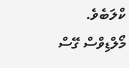ކްލަބެވެ.
މޯލްޑިވްސް ގޭސް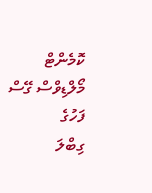ކޮމެންޓް
މޯލްޑިވްސް ގޭސް
ފަހުގެ
ގިބްލަ